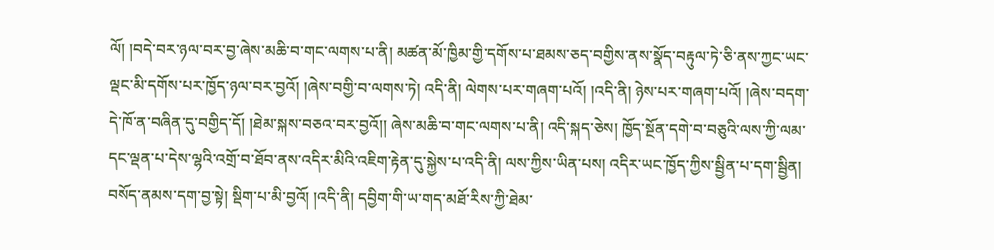ལོ། །བདེ་བར་ཉལ་བར་བྱ་ཞེས་མཆི་བ་གང་ལགས་པ་ནི། མཚན་མོ་ཁྱིམ་གྱི་དགོས་པ་ཐམས་ཅད་བགྱིས་ནས་སྣོད་བརྟུལ་ཏེ་ཅི་ནས་ཀྱང་ཡང་ལྡང་མི་དགོས་པར་ཁྱོད་ཉལ་བར་བྱའོ། །ཞེས་བགྱི་བ་ལགས་ཏེ། འདི་ནི། ལེགས་པར་གཞག་པའོ། །འདི་ནི། ཉེས་པར་གཞག་པའོ། །ཞེས་བདག་དེ་ཁོ་ན་བཞིན་དུ་བགྱིད་དོ། །ཐེམ་སྐས་བཅའ་བར་བྱའོ།། ཞེས་མཆི་བ་གང་ལགས་པ་ནི། འདི་སྐད་ཅེས། ཁྱོད་སྔོན་དགེ་བ་བཅུའི་ལས་ཀྱི་ལམ་དང་ལྡན་པ་དེས་ལྷའི་འགྲོ་བ་ཐོབ་ནས་འདིར་མིའི་འཇིག་རྟེན་དུ་སྐྱེས་པ་འདི་ནི། ལས་ཀྱིས་ཡིན་པས། འདིར་ཡང་ཁྱོད་ཀྱིས་སྦྱིན་པ་དག་སྦྱིན། བསོད་ནམས་དག་བྱ་སྟེ། སྡིག་པ་མི་བྱའོ། །འདི་ནི། དབྱིག་གི་ཡ་གད་མཐོ་རིས་ཀྱི་ཐེམ་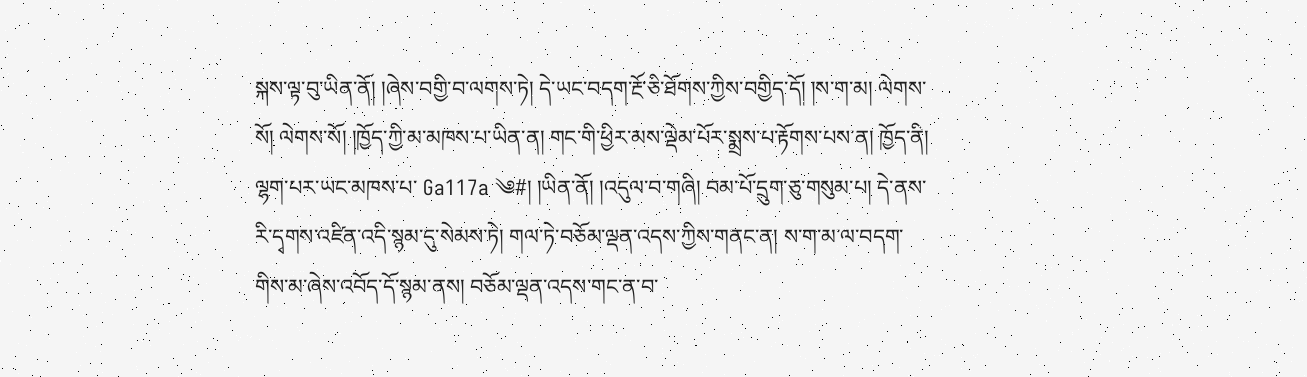སྐས་ལྟ་བུ་ཡིན་ནོ། །ཞེས་བགྱི་བ་ལགས་ཏེ། དེ་ཡང་བདག་རྔོ་ཅི་ཐོགས་ཀྱིས་བགྱིད་དོ། །ས་ག་མ། ལེགས་སོ། ལེགས་སོ། །ཁྱོད་ཀྱི་མ་མཁས་པ་ཡིན་ན། གང་གི་ཕྱིར་མས་ལྡེམ་པོར་སྨྲས་པ་རྟོགས་པས་ན། ཁྱོད་ནི། ལྷག་པར་ཡང་མཁས་པ་ Ga117a ༄#། །ཡིན་ནོ། །འདུལ་བ་གཞི། བམ་པོ་དྲུག་ཅུ་གསུམ་པ། དེ་ནས་རི་དྭགས་འཛིན་འདི་སྙམ་དུ་སེམས་ཏེ། གལ་ཏེ་བཅོམ་ལྡན་འདས་ཀྱིས་གནང་ན། ས་ག་མ་ལ་བདག་གིས་མ་ཞེས་འབོད་དོ་སྙམ་ནས། བཅོམ་ལྡན་འདས་གང་ན་བ་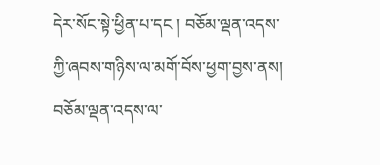དེར་སོང་སྟེ་ཕྱིན་པ་དང ། བཅོམ་ལྡན་འདས་ཀྱི་ཞབས་གཉིས་ལ་མགོ་བོས་ཕྱག་བྱས་ནས། བཅོམ་ལྡན་འདས་ལ་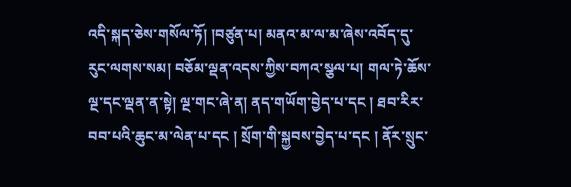འདི་སྐད་ཅེས་གསོལ་ཏོ། །བཙུན་པ། མནའ་མ་ལ་མ་ཞེས་འབོད་དུ་རུང་ལགས་སམ། བཅོམ་ལྡན་འདས་ཀྱིས་བཀའ་སྩལ་པ། གལ་ཏེ་ཆོས་ལྔ་དང་ལྡན་ན་སྟེ། ལྔ་གང་ཞེ་ན། ནད་གཡོག་བྱེད་པ་དང ། ཐབ་རིར་བབ་པའི་ཆུང་མ་ལེན་པ་དང ། སྲོག་གི་སྐྱབས་བྱེད་པ་དང ། ནོར་སྲུང་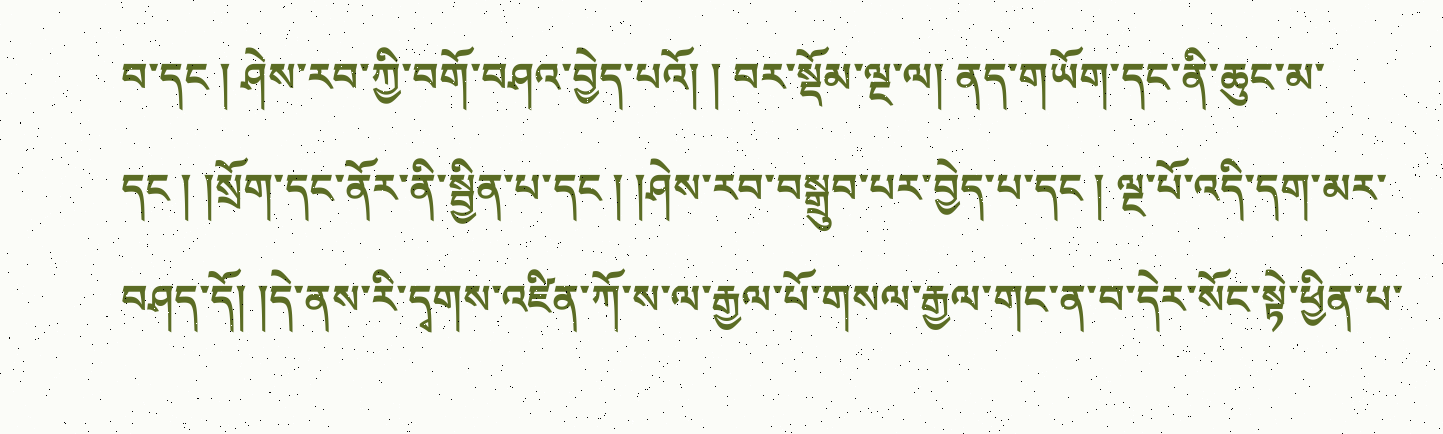བ་དང ། ཤེས་རབ་ཀྱི་བགོ་བཤའ་བྱེད་པའོ། ། བར་སྡོམ་ལྔ་ལ། ནད་གཡོག་དང་ནི་ཆུང་མ་དང ། །སྲོག་དང་ནོར་ནི་སྦྱིན་པ་དང ། །ཤེས་རབ་བསྒྲུབ་པར་བྱེད་པ་དང ། ལྔ་པོ་འདི་དག་མར་བཤད་དོ། །དེ་ནས་རི་དྭགས་འཛིན་ཀོ་ས་ལ་རྒྱལ་པོ་གསལ་རྒྱལ་གང་ན་བ་དེར་སོང་སྟེ་ཕྱིན་པ་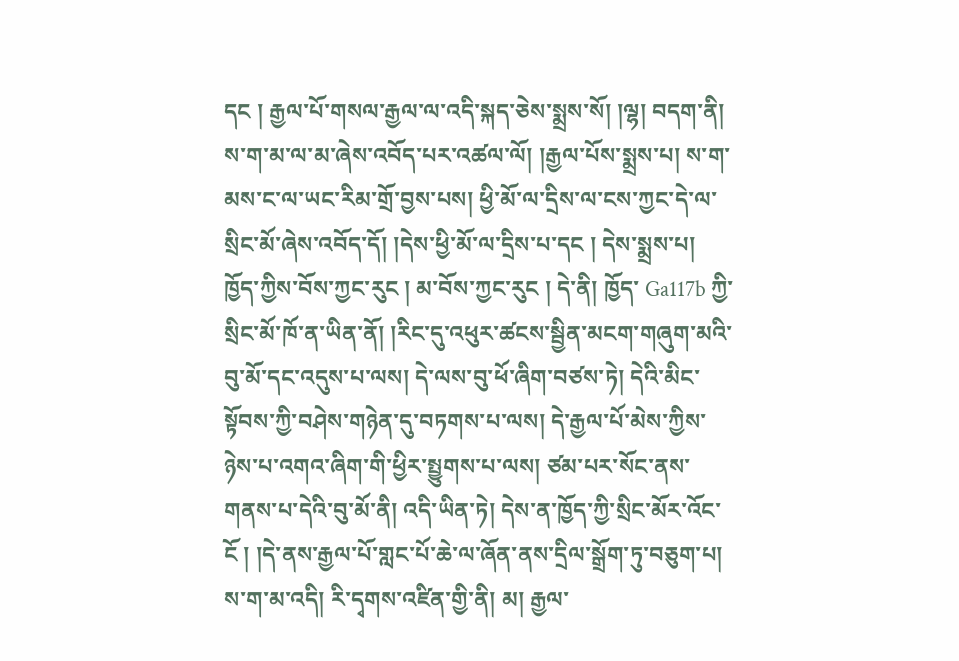དང ། རྒྱལ་པོ་གསལ་རྒྱལ་ལ་འདི་སྐད་ཅེས་སྨྲས་སོ། །ལྷ། བདག་ནི། ས་ག་མ་ལ་མ་ཞེས་འབོད་པར་འཚལ་ལོ། །རྒྱལ་པོས་སྨྲས་པ། ས་ག་མས་ང་ལ་ཡང་རིམ་གྲོ་བྱས་པས། ཕྱི་མོ་ལ་དྲིས་ལ་ངས་ཀྱང་དེ་ལ་སྲིང་མོ་ཞེས་འབོད་དོ། །དེས་ཕྱི་མོ་ལ་དྲིས་པ་དང ། དེས་སྨྲས་པ། ཁྱོད་ཀྱིས་བོས་ཀྱང་རུང ། མ་བོས་ཀྱང་རུང ། དེ་ནི། ཁྱོད་ Ga117b ཀྱི་སྲིང་མོ་ཁོ་ན་ཡིན་ནོ། །རིང་དུ་འཕུར་ཚངས་སྦྱིན་མངག་གཞུག་མའི་བུ་མོ་དང་འདུས་པ་ལས། དེ་ལས་བུ་ཕོ་ཞིག་བཙས་ཏེ། དེའི་མིང་སྟོབས་ཀྱི་བཤེས་གཉེན་དུ་བཏགས་པ་ལས། དེ་རྒྱལ་པོ་མེས་ཀྱིས་ཉེས་པ་འགའ་ཞིག་གི་ཕྱིར་སྤྱུགས་པ་ལས། ཙམ་པར་སོང་ནས་གནས་པ་དེའི་བུ་མོ་ནི། འདི་ཡིན་ཏེ། དེས་ན་ཁྱོད་ཀྱི་སྲིང་མོར་འོང་ངོ ། །དེ་ནས་རྒྱལ་པོ་གླང་པོ་ཆེ་ལ་ཞོན་ནས་དྲིལ་སྒྲོག་ཏུ་བཅུག་པ། ས་ག་མ་འདི། རི་དྭགས་འཛིན་གྱི་ནི། མ། རྒྱལ་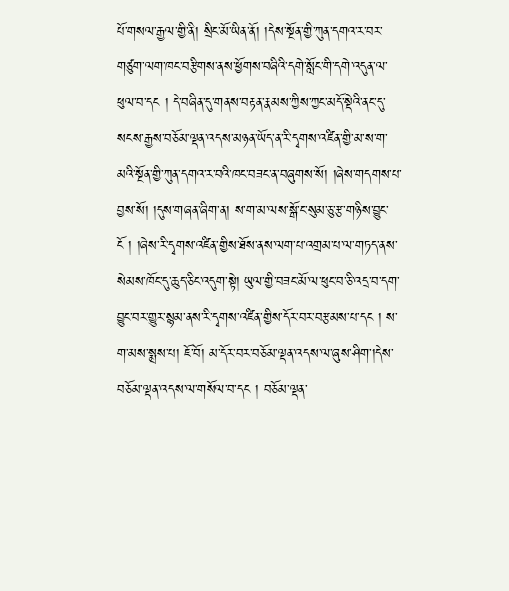པོ་གསལ་རྒྱལ་གྱི་ནི། སྲིང་མོ་ཡིན་ནོ། །དེས་སྔོན་གྱི་ཀུན་དགའ་ར་བར་གཙུག་ལག་ཁང་བརྩིགས་ནས་ཕྱོགས་བཞིའི་དགེ་སློང་གི་དགེ་འདུན་ལ་ཕུལ་བ་དང ། དེ་བཞིན་དུ་གནས་བརྟན་རྣམས་ཀྱིས་ཀྱང་མདོ་སྡེའི་ནང་དུ་སངས་རྒྱས་བཅོམ་ལྡན་འདས་མཉན་ཡོད་ན་རི་དྭགས་འཛིན་གྱི་མ་ས་ག་མའི་སྔོན་གྱི་ཀུན་དགའ་ར་བའི་ཁང་བཟང་ན་བཞུགས་སོ། །ཞེས་གདགས་པ་བྱས་སོ། །དུས་གཞན་ཞིག་ན། ས་ག་མ་ལས་སྒོ་ང་སུམ་ཅུ་རྩ་གཉིས་བྱུང་ངོ ། །ཞེས་རི་དྭགས་འཛིན་གྱིས་ཐོས་ནས་ལག་པ་འགྲམ་པ་ལ་གཏད་ནས་སེམས་ཁོང་དུ་ཆུད་ཅིང་འདུག་སྟེ། ཡུལ་གྱི་བཟང་མོ་ལ་ཕུང་བ་ཅི་འདྲ་བ་དག་བྱུང་བར་གྱུར་སྙམ་ནས་རི་དྭགས་འཛིན་གྱིས་དོར་བར་བརྩམས་པ་དང ། ས་ག་མས་སྨྲས་པ། ཇོ་བོ། མ་དོར་བར་བཅོམ་ལྡན་འདས་ལ་ཞུས་ཤིག་།དེས་བཅོམ་ལྡན་འདས་ལ་གསོལ་བ་དང ། བཅོམ་ལྡན་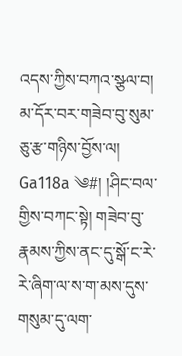འདས་ཀྱིས་བཀའ་སྩལ་བ། མ་དོར་བར་གཟེབ་བུ་སུམ་ཅུ་རྩ་གཉིས་བྱོས་ལ། Ga118a ༄#། །ཤིང་བལ་གྱིས་བཀང་སྟེ། གཟེབ་བུ་རྣམས་ཀྱིས་ནང་དུ་སྒོ་ང་རེ་རེ་ཞིག་ལ་ས་ག་མས་དུས་གསུམ་དུ་ལག་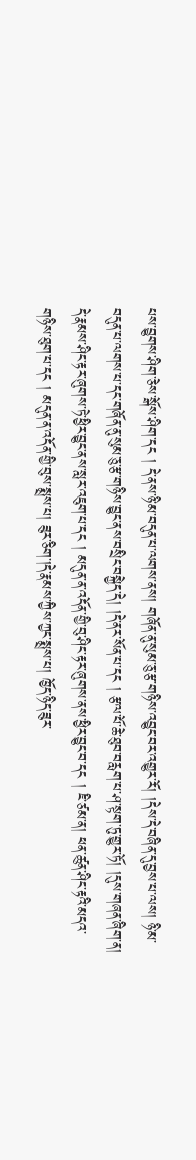པས་བྱུགས་ཤིག་ཅེས་སྒོས་ཤིག་དང ། དེ་ནས་ཉི་མ་བདུན་པ་ལགས་ནས། གཞོན་ནུ་སུམ་ཅུ་རྩ་གཉིས་འབྱུང་བར་འགྱུར་རོ། །དེས་དེ་བཞིན་དུ་བྱས་པ་ལས། ཉི་མ་བདུན་པ་ལགས་པ་དང་གཞོན་ནུ་སུམ་ཅུ་རྩ་གཉིས་བྱུང་ནས་བསྲིང་བསྐྱེད་དེ། །དེ་ནར་སོན་པ་དང ། རྩལ་པོ་ཆེ་ཐུབ་བརླག་པ་ཤ་སྟག་ཏུ་གྱུར་ཏོ། །དུས་གཞན་ཞིག་ན། དེ་རྣམས་ཤིང་རྟར་ཞུགས་ཏེ་ཕྱིར་བྱུང་ནས་སླར་འཇུག་པ་དང ། མདུན་ན་འདོན་གྱི་བུ་ཤིང་རྟར་ཞུགས་ནས་ཕྱིར་བྱུང་བ་དང ། ཇི་ཙམ་ན། ཕན་ཚུན་ཤིང་རྟའི་མདའ་གཉིས་ཐུག་པ་དང ། མདུན་ན་འདོན་གྱི་བུས་སྨྲས་པ། ཟུར་ཅིག་།དེ་རྣམས་ཀྱིས་ཀྱང་སྨྲས་པ། ཁྱོད་ཉིད་ཟུར་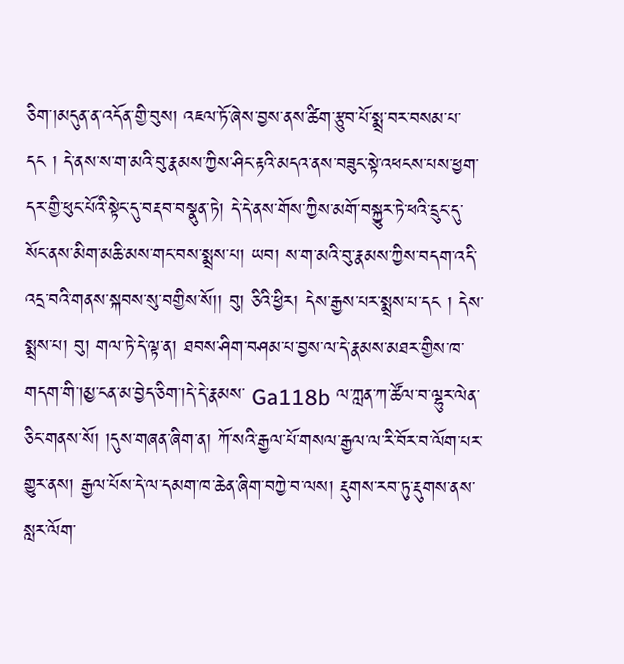ཅིག་།མདུན་ན་འདོན་གྱི་བུས། འཇལ་ཏོ་ཞེས་བྱས་ནས་ཚིག་རྩུབ་པོ་སྨྲ་བར་བསམ་པ་དང ། དེ་ནས་ས་ག་མའི་བུ་རྣམས་ཀྱིས་ཤིང་རྟའི་མདའ་ནས་བཟུང་སྟེ་འཕངས་པས་ཕྱག་དར་གྱི་ཕུང་པོའི་སྟེང་དུ་བརྡབ་བསྣུན་ཏེ། དེ་དེ་ནས་གོས་ཀྱིས་མགོ་བསྐྱུར་ཏེ་ཕའི་དྲུང་དུ་སོང་ནས་མིག་མཆི་མས་གང་བས་སྨྲས་པ། ཡབ། ས་ག་མའི་བུ་རྣམས་ཀྱིས་བདག་འདི་འདྲ་བའི་གནས་སྐབས་སུ་བགྱིས་སོ།། བུ། ཅིའི་ཕྱིར། དེས་རྒྱས་པར་སྨྲས་པ་དང ། དེས་སྨྲས་པ། བུ། གལ་ཏེ་དེ་ལྟ་ན། ཐབས་ཤིག་བཤམ་པ་བྱས་ལ་དེ་རྣམས་མཐར་གྱིས་ཁ་གདག་གི་།མྱ་ངན་མ་བྱེད་ཅིག་།དེ་དེ་རྣམས་ Ga118b ལ་ཀླན་ཀ་ཚོལ་བ་ལྷུར་ལེན་ཅིང་གནས་སོ། །དུས་གཞན་ཞིག་ན། ཀོ་སའི་རྒྱལ་པོ་གསལ་རྒྱལ་ལ་རི་བོར་བ་ལོག་པར་གྱུར་ནས། རྒྱལ་པོས་དེ་ལ་དམག་ཁ་ཆེན་ཞིག་བཀྱེ་བ་ལས། རྡུགས་རབ་ཏུ་རྡུགས་ནས་སླར་ལོག་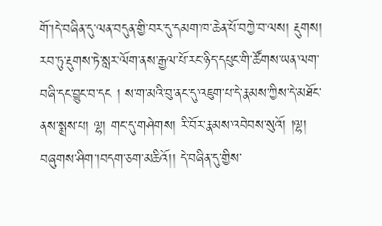གོ་།དེ་བཞིན་དུ་ལན་བདུན་གྱི་བར་དུ་དམག་ཁ་ཆེན་པོ་བཀྱེ་བ་ལས། རྡུགས། རབ་ཏུ་རྡུགས་ཏེ་སླར་ལོག་ནས་རྒྱལ་པོ་རང་ཉིད་དཔུང་གི་ཚོགས་ཡན་ལག་བཞི་དང་བྱུང་བ་དང ། ས་ག་མའི་བུ་ནང་དུ་འཇུག་པ་དེ་རྣམས་ཀྱིས་དེ་མཐོང་ནས་སྨྲས་པ། ལྷ། གང་དུ་གཤེགས། རི་བོར་རྣམས་འབེབས་སུའོ། །ལྷ། བཞུགས་ཤིག་།བདག་ཅག་མཆིའོ།། དེ་བཞིན་དུ་གྱིས་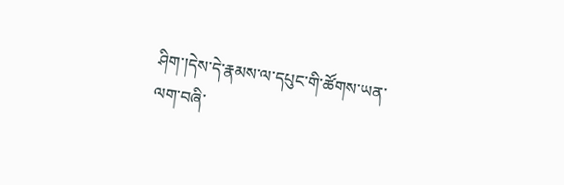ཤིག་།དེས་དེ་རྣམས་ལ་དཔུང་གི་ཚོགས་ཡན་ལག་བཞི་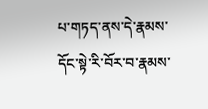པ་གཏད་ནས་དེ་རྣམས་དོང་སྟེ་རི་བོར་བ་རྣམས་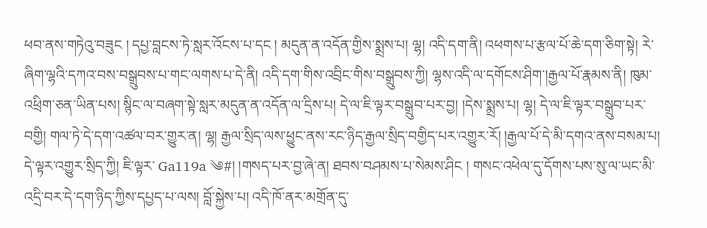ཕབ་ནས་གཏེའུ་བཟུང ། དཔྱ་བླངས་ཏེ་སླར་འོངས་པ་དང ། མདུན་ན་འདོན་གྱིས་སྨྲས་པ། ལྷ། འདི་དག་ནི། འཕགས་པ་རྩལ་པོ་ཆེ་དག་ཅིག་སྟེ། རེ་ཞིག་ལྷའི་དཀའ་བས་བསྒྲུབས་པ་གང་ལགས་པ་དེ་ནི། འདི་དག་གིས་འབྲིང་གིས་བསྒྲུབས་ཀྱི། ལྷས་འདི་ལ་དགོངས་ཤིག་།རྒྱལ་པོ་རྣམས་ནི། ཁུམ་འཕྲིག་ཅན་ཡིན་པས། སྙིང་ལ་བཞག་སྟེ་སླར་མདུན་ན་འདོན་ལ་དྲིས་པ། དེ་ལ་ཇི་ལྟར་བསྒྲུབ་པར་བྱ། །དེས་སྨྲས་པ། ལྷ། དེ་ལ་ཇི་ལྟར་བསྒྲུབ་པར་བགྱི། གལ་ཏེ་དེ་དག་འཚལ་བར་གྱུར་ན། ལྷ། རྒྱལ་སྲིད་ལས་ཕྱུང་ནས་རང་ཉིད་རྒྱལ་སྲིད་བགྱིད་པར་འགྱུར་རོ། །རྒྱལ་པོ་དེ་མི་དགའ་ནས་བསམ་པ། དེ་ལྟར་འགྱུར་སྲིད་ཀྱི། ཇི་ལྟར་ Ga119a ༄#། །གསད་པར་བྱ་ཞེ་ན། ཐབས་བཤམས་པ་སེམས་ཤིང ། གསང་འཕེལ་དུ་དོགས་པས་སུ་ལ་ཡང་མི་འདྲི་བར་དེ་དག་ཉིད་ཀྱིས་དཔྱད་པ་ལས། བློ་སྐྱེས་པ། འདི་ཁོ་ནར་མགྲོན་དུ་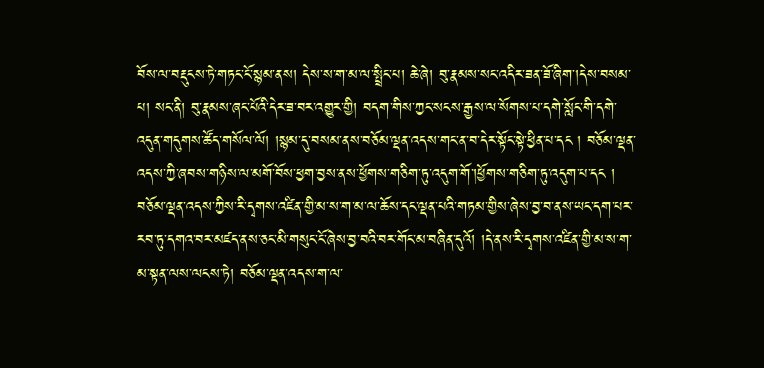བོས་ལ་བརྡུངས་ཏེ་གཏང་ངོ་སྙམ་ནས། དེས་ས་ག་མ་ལ་སྤྲིང་པ། ཆེ་ཞེ། བུ་རྣམས་སང་འདིར་ཟན་ཟོ་ཞིག་།དེས་བསམ་པ། སང་ནི། བུ་རྣམས་ཞང་པོའི་དེར་ཟ་བར་འགྱུར་གྱི། བདག་གིས་ཀྱང་སངས་རྒྱས་ལ་སོགས་པ་དགེ་སློང་གི་དགེ་འདུན་གདུགས་ཚོད་གསོལ་ལོ། །སྙམ་དུ་བསམ་ནས་བཅོམ་ལྡན་འདས་གང་ན་བ་དེར་སྟོང་སྟེ་ཕྱིན་པ་དང ། བཅོམ་ལྡན་འདས་ཀྱི་ཞབས་གཉིས་ལ་མགོ་བོས་ཕྱག་བྱས་ནས་ཕྱོགས་གཅིག་ཏུ་འདུག་གོ་།ཕྱོགས་གཅིག་ཏུ་འདུག་པ་དང ། བཅོམ་ལྡན་འདས་ཀྱིས་རི་དྭགས་འཛིན་གྱི་མ་ས་ག་མ་ལ་ཆོས་དང་ལྡན་པའི་གཏམ་གྱིས་ཞེས་བྱ་བ་ནས་ཡང་དག་པར་རབ་ཏུ་དགའ་བར་མཛད་ནས་ཅང་མི་གསུང་ངོ་ཞེས་བྱ་བའི་བར་གོང་མ་བཞིན་དུའོ། །དེ་ནས་རི་དྭགས་འཛིན་གྱི་མ་ས་ག་མ་སྟན་ལས་ལངས་ཏེ། བཅོམ་ལྡན་འདས་ག་ལ་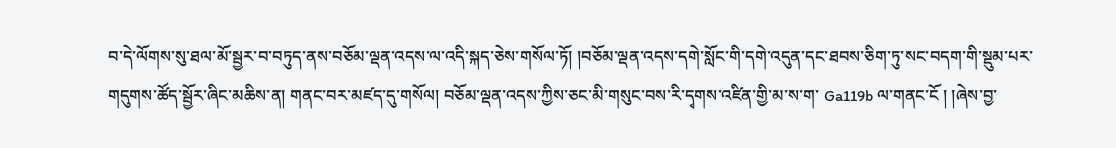བ་དེ་ལོགས་སུ་ཐལ་མོ་སྦྱར་བ་བཏུད་ནས་བཅོམ་ལྡན་འདས་ལ་འདི་སྐད་ཅེས་གསོལ་ཏོ། །བཅོམ་ལྡན་འདས་དགེ་སློང་གི་དགེ་འདུན་དང་ཐབས་ཅིག་ཏུ་སང་བདག་གི་སྡུམ་པར་གདུགས་ཚོད་སྦྱོར་ཞིང་མཆིས་ན། གནང་བར་མཛད་དུ་གསོལ། བཅོམ་ལྡན་འདས་ཀྱིས་ཅང་མི་གསུང་བས་རི་དྭགས་འཛིན་གྱི་མ་ས་ག་ Ga119b ལ་གནང་ངོ ། །ཞེས་བྱ་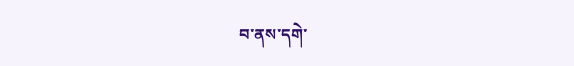བ་ནས་དགེ་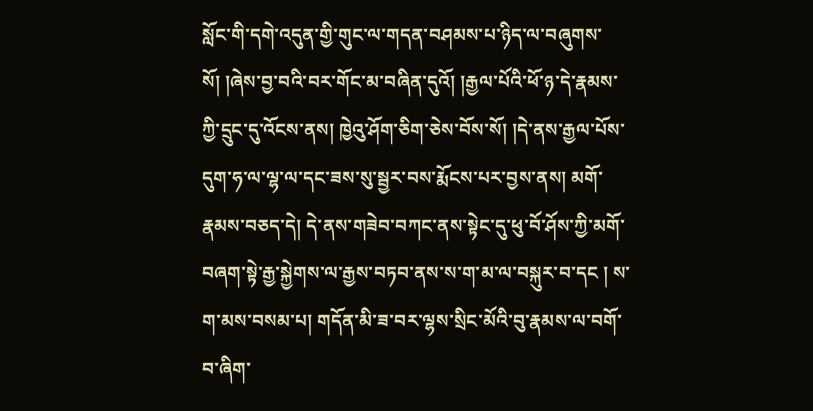སློང་གི་དགེ་འདུན་གྱི་གུང་ལ་གདན་བཤམས་པ་ཉིད་ལ་བཞུགས་སོ། །ཞེས་བྱ་བའི་བར་གོང་མ་བཞིན་དུའོ། །རྒྱལ་པོའི་ཕོ་ཉ་དེ་རྣམས་ཀྱི་དྲུང་དུ་འོངས་ནས། ཁྱེའུ་ཤོག་ཅིག་ཅེས་བོས་སོ། །དེ་ནས་རྒྱལ་པོས་དུག་ཧ་ལ་ལྷ་ལ་དང་ཟས་སུ་སྦྱར་བས་རྨོངས་པར་བྱས་ནས། མགོ་རྣམས་བཅད་དེ། དེ་ནས་གཟེབ་བཀང་ནས་སྟེང་དུ་ཕུ་བོ་ཤོས་ཀྱི་མགོ་བཞག་སྟེ་རྒྱ་སྐྱེགས་ལ་རྒྱས་བཏབ་ནས་ས་ག་མ་ལ་བསྐུར་བ་དང ། ས་ག་མས་བསམ་པ། གདོན་མི་ཟ་བར་ལྷས་སྲིང་མོའི་བུ་རྣམས་ལ་བགོ་བ་ཞིག་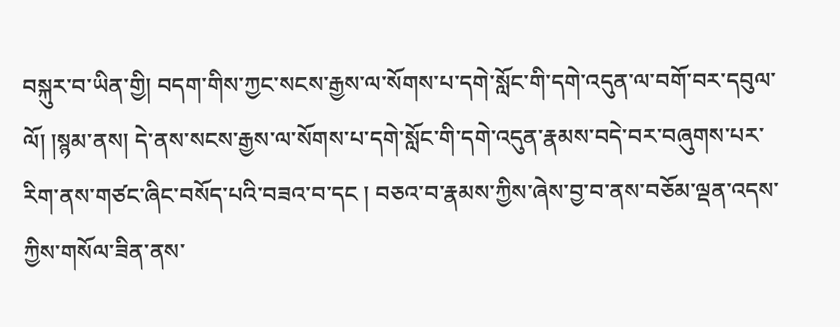བསྐུར་བ་ཡིན་གྱི། བདག་གིས་ཀྱང་སངས་རྒྱས་ལ་སོགས་པ་དགེ་སློང་གི་དགེ་འདུན་ལ་བགོ་བར་དབུལ་ལོ། །སྙམ་ནས། དེ་ནས་སངས་རྒྱས་ལ་སོགས་པ་དགེ་སློང་གི་དགེ་འདུན་རྣམས་བདེ་བར་བཞུགས་པར་རིག་ནས་གཙང་ཞིང་བསོད་པའི་བཟའ་བ་དང ། བཅའ་བ་རྣམས་ཀྱིས་ཞེས་བྱ་བ་ནས་བཅོམ་ལྡན་འདས་ཀྱིས་གསོལ་ཟིན་ནས་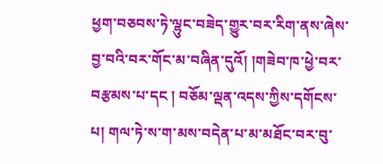ཕྱག་བཅབས་ཏེ་ལྷུང་བཟེད་གྱུར་བར་རིག་ནས་ཞེས་བྱ་བའི་བར་གོང་མ་བཞིན་དུའོ། །གཟེབ་ཁ་ཕྱེ་བར་བརྩམས་པ་དང ། བཅོམ་ལྡན་འདས་ཀྱིས་དགོངས་པ། གལ་ཏེ་ས་ག་མས་བདེན་པ་མ་མཐོང་བར་བུ་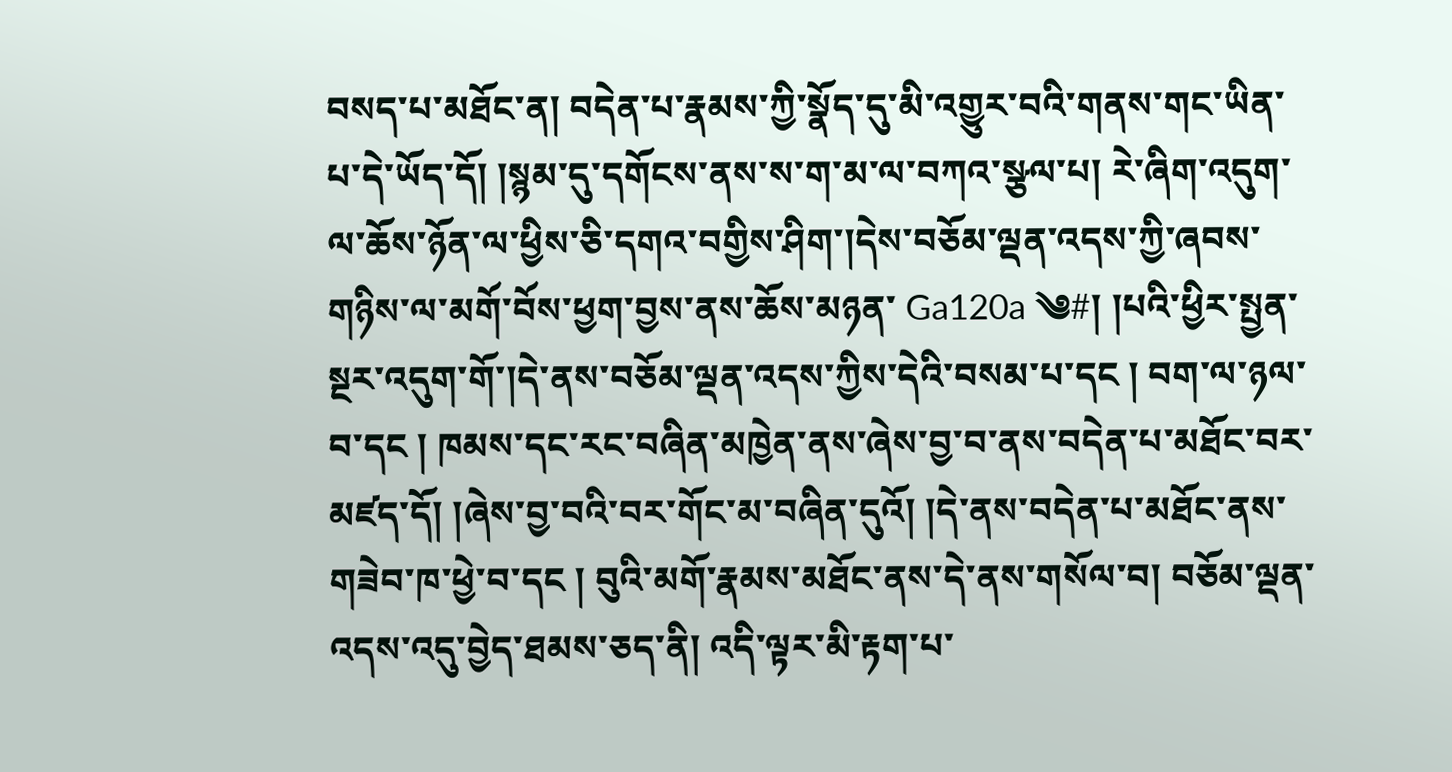བསད་པ་མཐོང་ན། བདེན་པ་རྣམས་ཀྱི་སྣོད་དུ་མི་འགྱུར་བའི་གནས་གང་ཡིན་པ་དེ་ཡོད་དོ། །སྙམ་དུ་དགོངས་ནས་ས་ག་མ་ལ་བཀའ་སྩལ་པ། རེ་ཞིག་འདུག་ལ་ཆོས་ཉོན་ལ་ཕྱིས་ཅི་དགའ་བགྱིས་ཤིག་།དེས་བཅོམ་ལྡན་འདས་ཀྱི་ཞབས་གཉིས་ལ་མགོ་བོས་ཕྱག་བྱས་ནས་ཆོས་མཉན་ Ga120a ༄#། །པའི་ཕྱིར་སྤྱན་སྔར་འདུག་གོ་།དེ་ནས་བཅོམ་ལྡན་འདས་ཀྱིས་དེའི་བསམ་པ་དང ། བག་ལ་ཉལ་བ་དང ། ཁམས་དང་རང་བཞིན་མཁྱེན་ནས་ཞེས་བྱ་བ་ནས་བདེན་པ་མཐོང་བར་མཛད་དོ། །ཞེས་བྱ་བའི་བར་གོང་མ་བཞིན་དུའོ། །དེ་ནས་བདེན་པ་མཐོང་ནས་གཟེབ་ཁ་ཕྱེ་བ་དང ། བུའི་མགོ་རྣམས་མཐོང་ནས་དེ་ནས་གསོལ་བ། བཅོམ་ལྡན་འདས་འདུ་བྱེད་ཐམས་ཅད་ནི། འདི་ལྟར་མི་རྟག་པ་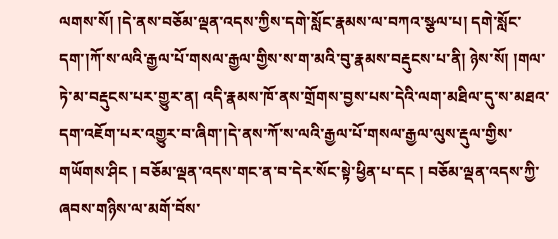ལགས་སོ། །དེ་ནས་བཅོམ་ལྡན་འདས་ཀྱིས་དགེ་སློང་རྣམས་ལ་བཀའ་སྩལ་པ། དགེ་སློང་དག་།ཀོ་ས་ལའི་རྒྱལ་པོ་གསལ་རྒྱལ་གྱིས་ས་ག་མའི་བུ་རྣམས་བརྡུངས་པ་ནི། ཉེས་སོ། །གལ་ཏེ་མ་བརྡུངས་པར་གྱུར་ན། འདི་རྣམས་ཁོ་ནས་གྲོགས་བྱས་པས་དེའི་ལག་མཐིལ་དུ་ས་མཐའ་དག་འཇོག་པར་འགྱུར་བ་ཞིག་།དེ་ནས་ཀོ་ས་ལའི་རྒྱལ་པོ་གསལ་རྒྱལ་ལུས་རྡུལ་གྱིས་གཡོགས་ཤིང ། བཅོམ་ལྡན་འདས་གང་ན་བ་དེར་སོང་སྟེ་ཕྱིན་པ་དང ། བཅོམ་ལྡན་འདས་ཀྱི་ཞབས་གཉིས་ལ་མགོ་བོས་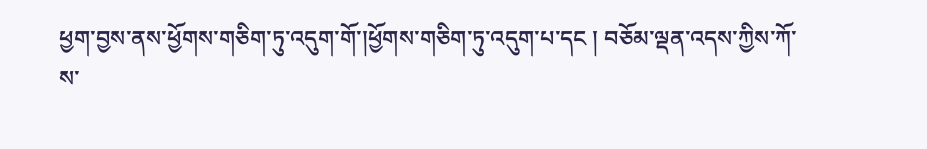ཕྱག་བྱས་ནས་ཕྱོགས་གཅིག་ཏུ་འདུག་གོ་།ཕྱོགས་གཅིག་ཏུ་འདུག་པ་དང ། བཅོམ་ལྡན་འདས་ཀྱིས་ཀོ་ས་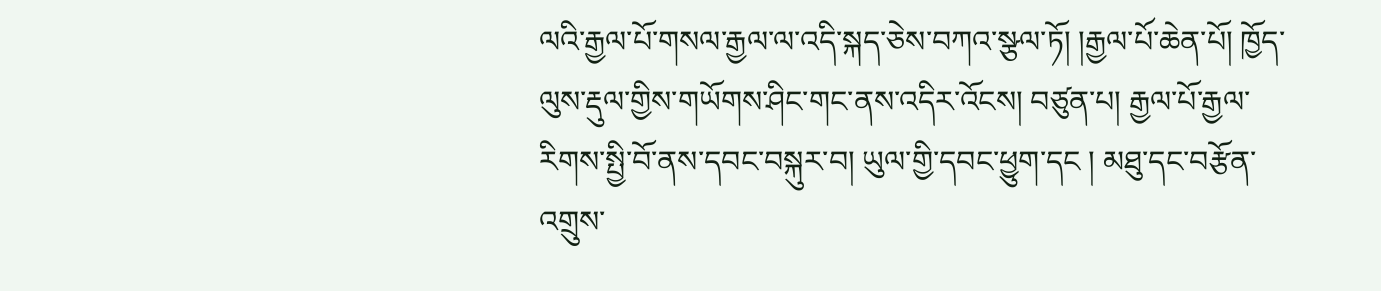ལའི་རྒྱལ་པོ་གསལ་རྒྱལ་ལ་འདི་སྐད་ཅེས་བཀའ་སྩལ་ཏོ། །རྒྱལ་པོ་ཆེན་པོ། ཁྱོད་ལུས་རྡུལ་གྱིས་གཡོགས་ཤིང་གང་ནས་འདིར་འོངས། བཙུན་པ། རྒྱལ་པོ་རྒྱལ་རིགས་སྤྱི་བོ་ནས་དབང་བསྐུར་བ། ཡུལ་གྱི་དབང་ཕྱུག་དང ། མཐུ་དང་བརྩོན་འགྲུས་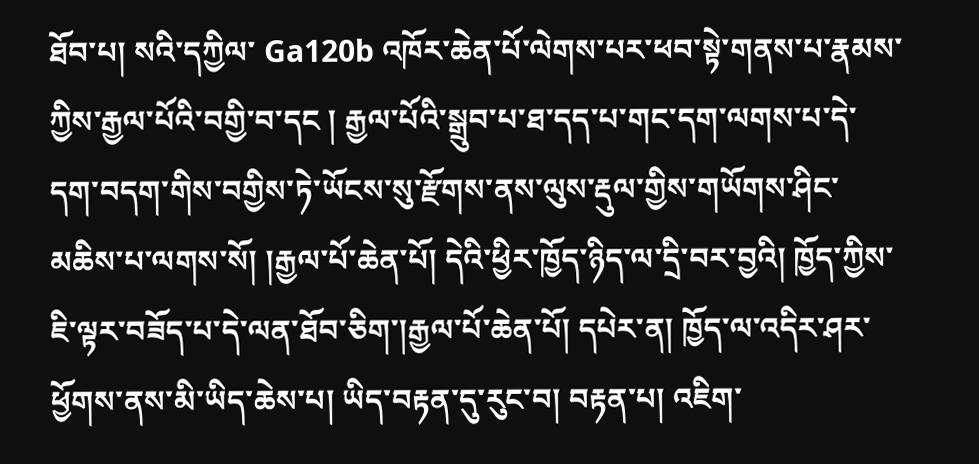ཐོབ་པ། སའི་དཀྱིལ་ Ga120b འཁོར་ཆེན་པོ་ལེགས་པར་ཕབ་སྟེ་གནས་པ་རྣམས་ཀྱིས་རྒྱལ་པོའི་བགྱི་བ་དང ། རྒྱལ་པོའི་སྒྲུབ་པ་ཐ་དད་པ་གང་དག་ལགས་པ་དེ་དག་བདག་གིས་བགྱིས་ཏེ་ཡོངས་སུ་རྫོགས་ནས་ལུས་རྡུལ་གྱིས་གཡོགས་ཤིང་མཆིས་པ་ལགས་སོ། །རྒྱལ་པོ་ཆེན་པོ། དེའི་ཕྱིར་ཁྱོད་ཉིད་ལ་དྲི་བར་བྱའི། ཁྱོད་ཀྱིས་ཇི་ལྟར་བཟོད་པ་དེ་ལན་ཐོབ་ཅིག་།རྒྱལ་པོ་ཆེན་པོ། དཔེར་ན། ཁྱོད་ལ་འདིར་ཤར་ཕྱོགས་ནས་མི་ཡིད་ཆེས་པ། ཡིད་བརྟན་དུ་རུང་བ། བརྟན་པ། འཇིག་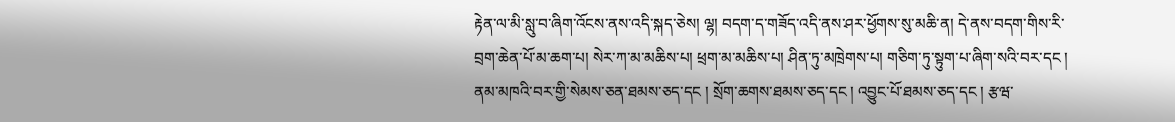རྟེན་ལ་མི་སླུ་བ་ཞིག་འོངས་ནས་འདི་སྐད་ཅེས། ལྷ། བདག་ད་གཟོད་འདི་ནས་ཤར་ཕྱོགས་སུ་མཆི་ན། དེ་ནས་བདག་གིས་རི་བྲག་ཆེན་པོ་མ་ཆག་པ། སེར་ཀ་མ་མཆིས་པ། ཕྲག་མ་མཆིས་པ། ཤིན་ཏུ་མཁྲེགས་པ། གཅིག་ཏུ་སྟུག་པ་ཞིག་སའི་བར་དང ། ནམ་མཁའི་བར་གྱི་སེམས་ཅན་ཐམས་ཅད་དང ། སྲོག་ཆགས་ཐམས་ཅད་དང ། འབྱུང་པོ་ཐམས་ཅད་དང ། རྩཝ་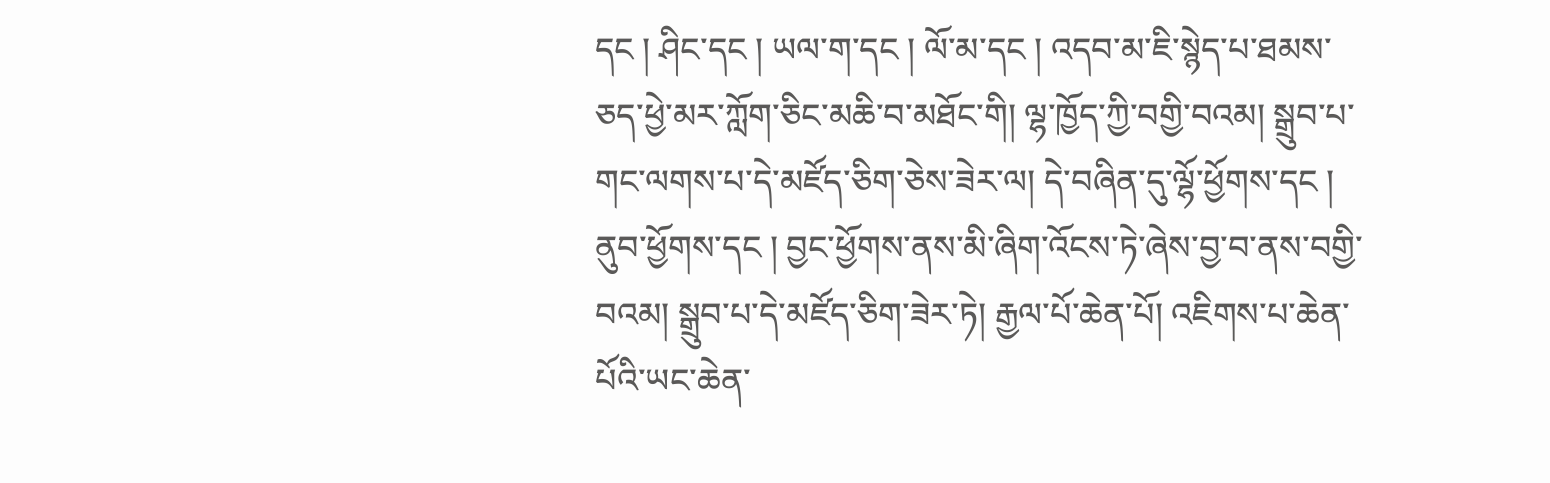དང ། ཤིང་དང ། ཡལ་ག་དང ། ལོ་མ་དང ། འདབ་མ་ཇི་སྙེད་པ་ཐམས་ཅད་ཕྱེ་མར་ཀློག་ཅིང་མཆི་བ་མཐོང་གི། ལྷ་ཁྱོད་ཀྱི་བགྱི་བའམ། སྒྲུབ་པ་གང་ལགས་པ་དེ་མཛོད་ཅིག་ཅེས་ཟེར་ལ། དེ་བཞིན་དུ་ལྷོ་ཕྱོགས་དང ། ནུབ་ཕྱོགས་དང ། བྱང་ཕྱོགས་ནས་མི་ཞིག་འོངས་ཏེ་ཞེས་བྱ་བ་ནས་བགྱི་བའམ། སྒྲུབ་པ་དེ་མཛོད་ཅིག་ཟེར་ཏེ། རྒྱལ་པོ་ཆེན་པོ། འཇིགས་པ་ཆེན་པོའི་ཡང་ཆེན་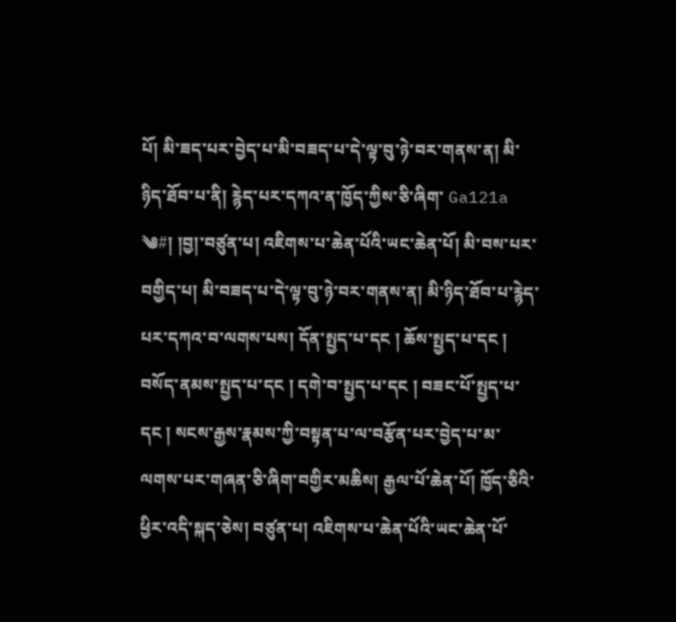པོ། མི་ཟད་པར་བྱེད་པ་མི་བཟད་པ་དེ་ལྟ་བུ་ཉེ་བར་གནས་ན། མི་ཉིད་ཐོབ་པ་ནི། རྙེད་པར་དཀའ་ན་ཁྱོད་ཀྱིས་ཅི་ཞིག་ Ga121a ༄#། །བྱ།་བཙུན་པ། འཇིགས་པ་ཆེན་པོའི་ཡང་ཆེན་པོ། མི་བས་པར་བགྱིད་པ། མི་བཟད་པ་དེ་ལྟ་བུ་ཉེ་བར་གནས་ན། མི་ཉིད་ཐོབ་པ་རྙེད་པར་དཀའ་བ་ལགས་པས། དོན་སྤྱད་པ་དང ། ཆོས་སྤྱད་པ་དང ། བསོད་ནམས་སྤྱད་པ་དང ། དགེ་བ་སྤྱད་པ་དང ། བཟང་པོ་སྤྱད་པ་དང ། སངས་རྒྱས་རྣམས་ཀྱི་བསྟན་པ་ལ་བརྩོན་པར་བྱེད་པ་མ་ལགས་པར་གཞན་ཅི་ཞིག་བགྱིར་མཆིས། རྒྱལ་པོ་ཆེན་པོ། ཁྱོད་ཅིའི་ཕྱིར་འདི་སྐད་ཅེས། བཙུན་པ། འཇིགས་པ་ཆེན་པོའི་ཡང་ཆེན་པོ་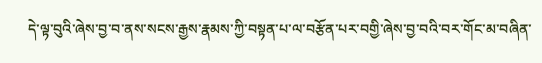དེ་ལྟ་བུའི་ཞེས་བྱ་བ་ནས་སངས་རྒྱས་རྣམས་ཀྱི་བསྟན་པ་ལ་བརྩོན་པར་བགྱི་ཞེས་བྱ་བའི་བར་གོང་མ་བཞིན་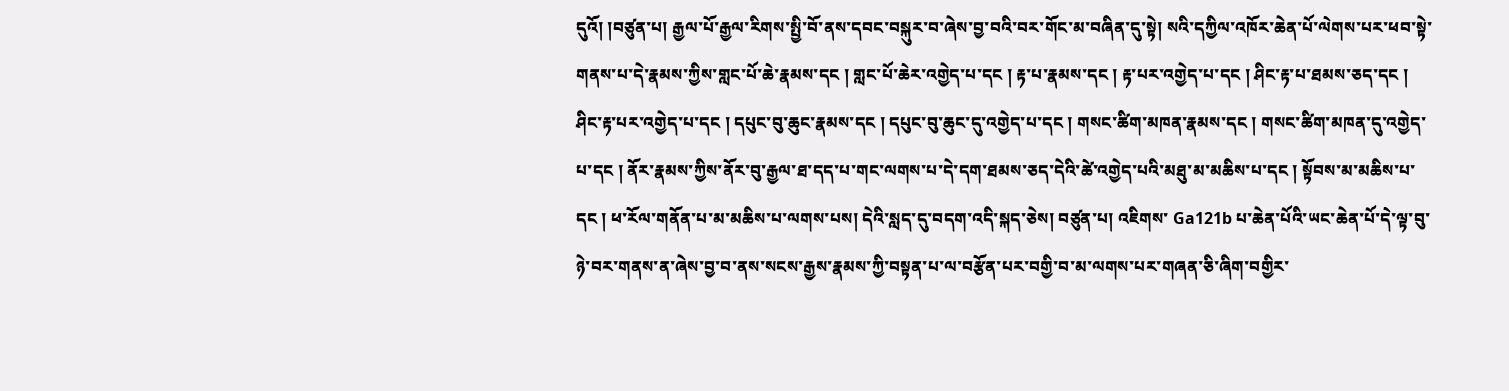དུའོ། །བཙུན་པ། རྒྱལ་པོ་རྒྱལ་རིགས་སྤྱི་བོ་ནས་དབང་བསྐུར་བ་ཞེས་བྱ་བའི་བར་གོང་མ་བཞིན་དུ་སྟེ། སའི་དཀྱིལ་འཁོར་ཆེན་པོ་ལེགས་པར་ཕབ་སྟེ་གནས་པ་དེ་རྣམས་ཀྱིས་གླང་པོ་ཆེ་རྣམས་དང ། གླང་པོ་ཆེར་འགྱེད་པ་དང ། རྟ་པ་རྣམས་དང ། རྟ་པར་འགྱེད་པ་དང ། ཤིང་རྟ་པ་ཐམས་ཅད་དང ། ཤིང་རྟ་པར་འགྱེད་པ་དང ། དཔུང་བུ་ཆུང་རྣམས་དང ། དཔུང་བུ་ཆུང་དུ་འགྱེད་པ་དང ། གསང་ཚིག་མཁན་རྣམས་དང ། གསང་ཚིག་མཁན་དུ་འགྱེད་པ་དང ། ནོར་རྣམས་ཀྱིས་ནོར་བུ་རྒྱལ་ཐ་དད་པ་གང་ལགས་པ་དེ་དག་ཐམས་ཅད་དེའི་ཚེ་འགྱེད་པའི་མཐུ་མ་མཆིས་པ་དང ། སྟོབས་མ་མཆིས་པ་དང ། ཕ་རོལ་གནོན་པ་མ་མཆིས་པ་ལགས་པས། དེའི་སླད་དུ་བདག་འདི་སྐད་ཅེས། བཙུན་པ། འཇིགས་ Ga121b པ་ཆེན་པོའི་ཡང་ཆེན་པོ་དེ་ལྟ་བུ་ཉེ་བར་གནས་ན་ཞེས་བྱ་བ་ནས་སངས་རྒྱས་རྣམས་ཀྱི་བསྟན་པ་ལ་བརྩོན་པར་བགྱི་བ་མ་ལགས་པར་གཞན་ཅི་ཞིག་བགྱིར་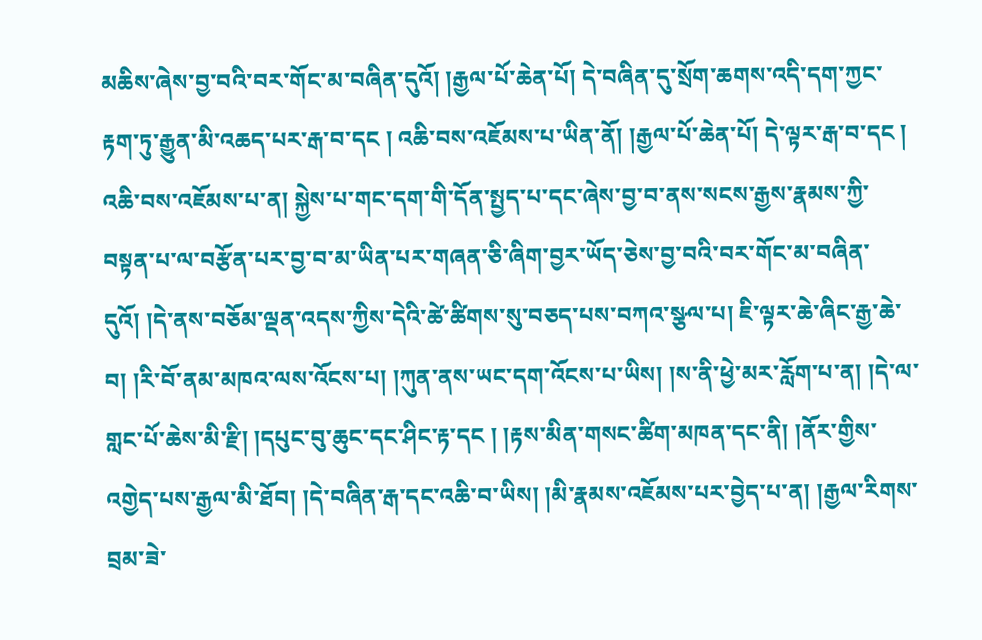མཆིས་ཞེས་བྱ་བའི་བར་གོང་མ་བཞིན་དུའོ། །རྒྱལ་པོ་ཆེན་པོ། དེ་བཞིན་དུ་སྲོག་ཆགས་འདི་དག་ཀྱང་རྟག་ཏུ་རྒྱུན་མི་འཆད་པར་རྒ་བ་དང ། འཆི་བས་འཇོམས་པ་ཡིན་ནོ། །རྒྱལ་པོ་ཆེན་པོ། དེ་ལྟར་རྒ་བ་དང ། འཆི་བས་འཇོམས་པ་ན། སྐྱེས་པ་གང་དག་གི་དོན་སྤྱད་པ་དང་ཞེས་བྱ་བ་ནས་སངས་རྒྱས་རྣམས་ཀྱི་བསྟན་པ་ལ་བརྩོན་པར་བྱ་བ་མ་ཡིན་པར་གཞན་ཅི་ཞིག་བྱར་ཡོད་ཅེས་བྱ་བའི་བར་གོང་མ་བཞིན་དུའོ། །དེ་ནས་བཅོམ་ལྡན་འདས་ཀྱིས་དེའི་ཚེ་ཚིགས་སུ་བཅད་པས་བཀའ་སྩལ་པ། ཇི་ལྟར་ཆེ་ཞིང་རྒྱ་ཆེ་བ། །རི་བོ་ནམ་མཁའ་ལས་འོངས་པ། །ཀུན་ནས་ཡང་དག་འོངས་པ་ཡིས། །ས་ནི་ཕྱེ་མར་རློག་པ་ན། །དེ་ལ་གླང་པོ་ཆེས་མི་རྫི། །དཔུང་བུ་ཆུང་དང་ཤིང་རྟ་དང ། །རྟས་མིན་གསང་ཚིག་མཁན་དང་ནི། །ནོར་གྱིས་འགྱེད་པས་རྒྱལ་མི་ཐོབ། །དེ་བཞིན་རྒ་དང་འཆི་བ་ཡིས། །མི་རྣམས་འཇོམས་པར་བྱེད་པ་ན། །རྒྱལ་རིགས་བྲམ་ཟེ་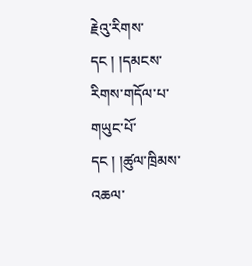རྗེའུ་རིགས་དང ། །དམངས་རིགས་གདོལ་པ་གཡུང་པོ་དང ། །ཚུལ་ཁྲིམས་འཆལ་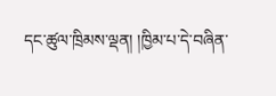དང་ཚུལ་ཁྲིམས་ལྡན། །ཁྱིམ་པ་དེ་བཞིན་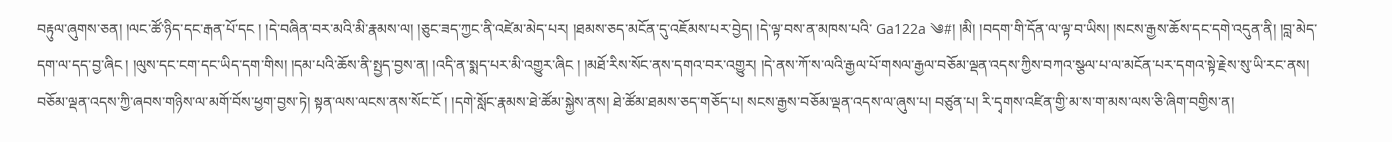བརྟུལ་ཞུགས་ཅན། །ལང་ཚོ་ཉིད་དང་རྒན་པོ་དང ། །དེ་བཞིན་བར་མའི་མི་རྣམས་ལ། །ཅུང་ཟད་ཀྱང་ནི་འཛེམ་མེད་པར། །ཐམས་ཅད་མངོན་དུ་འཇོམས་པར་བྱེད། །དེ་ལྟ་བས་ན་མཁས་པའི་ Ga122a ༄#། །མི། །བདག་གི་དོན་ལ་ལྟ་བ་ཡིས། །སངས་རྒྱས་ཆོས་དང་དགེ་འདུན་ནི། །བླ་མེད་དག་ལ་དད་བྱ་ཞིང ། །ལུས་དང་ངག་དང་ཡིད་དག་གིས། །དམ་པའི་ཆོས་ནི་སྤྱད་བྱས་ན། །འདི་ན་སྨད་པར་མི་འགྱུར་ཞིང ། །མཐོ་རིས་སོང་ནས་དགའ་བར་འགྱུར། །དེ་ནས་ཀོ་ས་ལའི་རྒྱལ་པོ་གསལ་རྒྱལ་བཅོམ་ལྡན་འདས་ཀྱིས་བཀའ་སྩལ་པ་ལ་མངོན་པར་དགའ་སྟེ་རྗེས་སུ་ཡི་རང་ནས། བཅོམ་ལྡན་འདས་ཀྱི་ཞབས་གཉིས་ལ་མགོ་བོས་ཕྱག་བྱས་ཏེ། སྟན་ལས་ལངས་ནས་སོང་ངོ ། །དགེ་སློང་རྣམས་ཐེ་ཚོམ་སྐྱེས་ནས། ཐེ་ཚོམ་ཐམས་ཅད་གཅོད་པ། སངས་རྒྱས་བཅོམ་ལྡན་འདས་ལ་ཞུས་པ། བཙུན་པ། རི་དྭགས་འཛིན་གྱི་མ་ས་ག་མས་ལས་ཅི་ཞིག་བགྱིས་ན།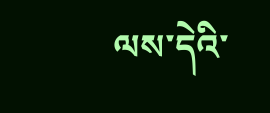ལས་དེའི་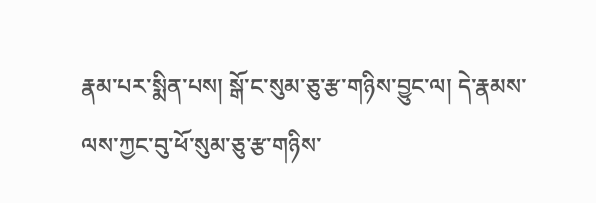རྣམ་པར་སྨིན་པས། སྒོ་ང་སུམ་ཅུ་རྩ་གཉིས་བྱུང་ལ། དེ་རྣམས་ལས་ཀྱང་བུ་ཕོ་སུམ་ཅུ་རྩ་གཉིས་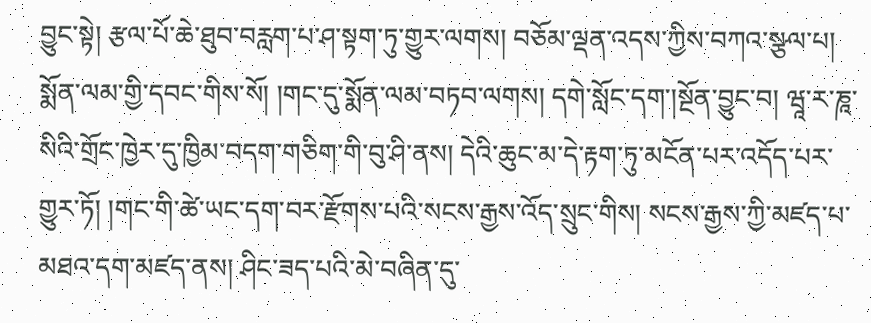བྱུང་སྟེ། རྩལ་པོ་ཆེ་ཐུབ་བརླག་པ་ཤ་སྟག་ཏུ་གྱུར་ལགས། བཅོམ་ལྡན་འདས་ཀྱིས་བཀའ་སྩལ་པ། སྨོན་ལམ་གྱི་དབང་གིས་སོ། །གང་དུ་སྨོན་ལམ་བཏབ་ལགས། དགེ་སློང་དག་།སྔོན་བྱུང་བ། ཝཱ་ར་ཎཱ་སིའི་གྲོང་ཁྱེར་དུ་ཁྱིམ་བདག་གཅིག་གི་བུ་ཤི་ནས། དེའི་ཆུང་མ་དེ་རྟག་ཏུ་མངོན་པར་འདོད་པར་གྱུར་ཏོ། །གང་གི་ཚེ་ཡང་དག་བར་རྫོགས་པའི་སངས་རྒྱས་འོད་སྲུང་གིས། སངས་རྒྱས་ཀྱི་མཛད་པ་མཐའ་དག་མཛད་ནས། ཤིང་ཟད་པའི་མེ་བཞིན་དུ་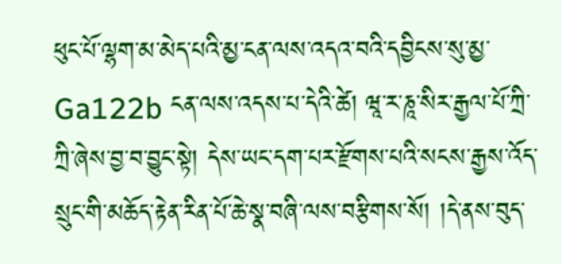ཕུང་པོ་ལྷག་མ་མེད་པའི་མྱ་ངན་ལས་འདའ་བའི་དབྱིངས་སུ་མྱ་ Ga122b ངན་ལས་འདས་པ་དེའི་ཚེ། ཝཱ་ར་ཎཱ་སིར་རྒྱལ་པོ་ཀྲི་ཀྲི་ཞེས་བྱ་བ་བྱུང་སྟེ། དེས་ཡང་དག་པར་རྫོགས་པའི་སངས་རྒྱས་འོད་སྲུང་གི་མཆོད་རྟེན་རིན་པོ་ཆེ་སྣ་བཞི་ལས་བརྩིགས་སོ། །དེ་ནས་བུད་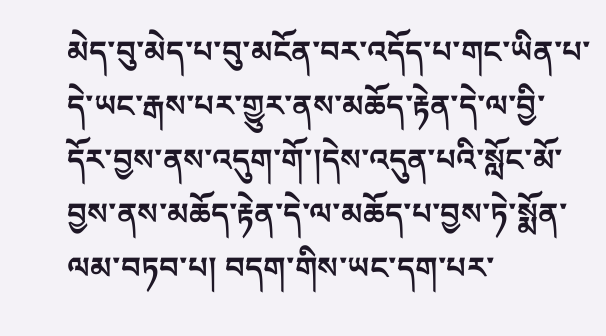མེད་བུ་མེད་པ་བུ་མངོན་བར་འདོད་པ་གང་ཡིན་པ་དེ་ཡང་རྒས་པར་གྱུར་ནས་མཆོད་རྟེན་དེ་ལ་བྱི་དོར་བྱས་ནས་འདུག་གོ་།དེས་འདུན་པའི་སློང་མོ་བྱས་ནས་མཆོད་རྟེན་དེ་ལ་མཆོད་པ་བྱས་ཏེ་སྨོན་ལམ་བཏབ་པ། བདག་གིས་ཡང་དག་པར་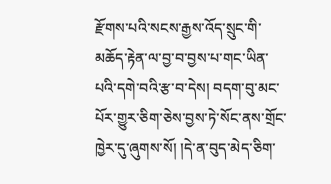རྫོགས་པའི་སངས་རྒྱས་འོད་སྲུང་གི་མཆོད་རྟེན་ལ་བྱ་བ་བྱས་པ་གང་ཡིན་པའི་དགེ་བའི་རྩ་བ་དེས། བདག་བུ་མང་པོར་གྱུར་ཅིག་ཅེས་བྱས་ཏེ་སོང་ནས་གྲོང་ཁྱེར་དུ་ཞུགས་སོ། །དེ་ན་བུད་མེད་ཅིག་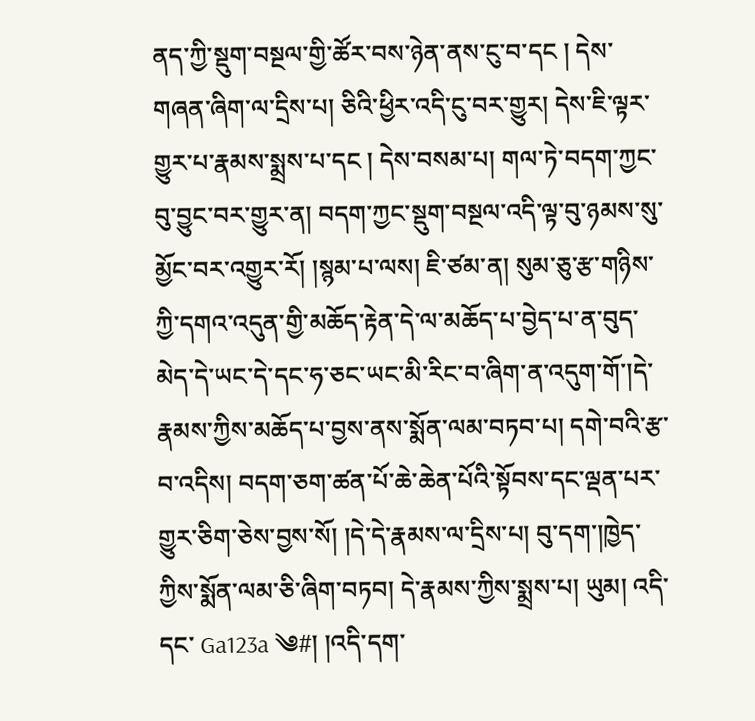ནད་ཀྱི་སྡུག་བསྔལ་གྱི་ཚོར་བས་ཉེན་ནས་ངུ་བ་དང ། དེས་གཞན་ཞིག་ལ་དྲིས་པ། ཅིའི་ཕྱིར་འདི་ངུ་བར་གྱུར། དེས་ཇི་ལྟར་གྱུར་པ་རྣམས་སྨྲས་པ་དང ། དེས་བསམ་པ། གལ་ཏེ་བདག་ཀྱང་བུ་བྱུང་བར་གྱུར་ན། བདག་ཀྱང་སྡུག་བསྔལ་འདི་ལྟ་བུ་ཉམས་སུ་མྱོང་བར་འགྱུར་རོ། །སྙམ་པ་ལས། ཇི་ཙམ་ན། སུམ་ཅུ་རྩ་གཉིས་ཀྱི་དགའ་འདུན་གྱི་མཆོད་རྟེན་དེ་ལ་མཆོད་པ་བྱེད་པ་ན་བུད་མེད་དེ་ཡང་དེ་དང་ཧ་ཅང་ཡང་མི་རིང་བ་ཞིག་ན་འདུག་གོ་།དེ་རྣམས་ཀྱིས་མཆོད་པ་བྱས་ནས་སྨོན་ལམ་བཏབ་པ། དགེ་བའི་རྩ་བ་འདིས། བདག་ཅག་ཚན་པོ་ཆེ་ཆེན་པོའི་སྟོབས་དང་ལྡན་པར་གྱུར་ཅིག་ཅེས་བྱས་སོ། །དེ་དེ་རྣམས་ལ་དྲིས་པ། བུ་དག་།ཁྱེད་ཀྱིས་སྨོན་ལམ་ཅི་ཞིག་བཏབ། དེ་རྣམས་ཀྱིས་སྨྲས་པ། ཡུམ། འདི་དང་ Ga123a ༄#། །འདི་དག་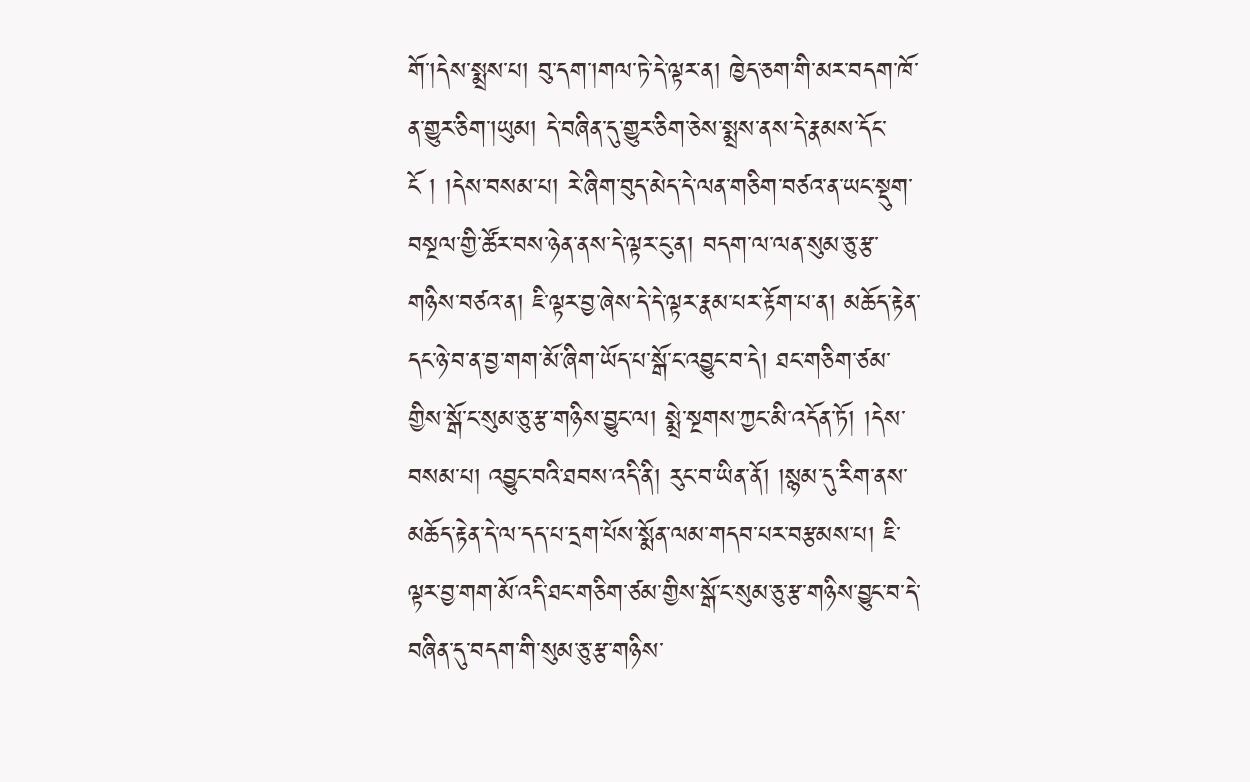གོ་།དེས་སྨྲས་པ། བུ་དག་།གལ་ཏེ་དེ་ལྟར་ན། ཁྱེད་ཅག་གི་མར་བདག་ཁོ་ན་གྱུར་ཅིག་།ཡུམ། དེ་བཞིན་དུ་གྱུར་ཅིག་ཅེས་སྨྲས་ནས་དེ་རྣམས་དོང་ངོ ། །དེས་བསམ་པ། རེ་ཞིག་བུད་མེད་དེ་ལན་གཅིག་བཙའ་ན་ཡང་སྡུག་བསྔལ་གྱི་ཚོར་བས་ཉེན་ནས་དེ་ལྟར་ངུ་ན། བདག་ལ་ལན་སུམ་ཅུ་རྩ་གཉིས་བཙའ་ན། ཇི་ལྟར་བྱ་ཞེས་དེ་དེ་ལྟར་རྣམ་པར་རྟོག་པ་ན། མཆོད་རྟེན་དང་ཉེ་བ་ན་བྱ་གག་མོ་ཞིག་ཡོད་པ་སྒོ་ང་འབྱུང་བ་དེ། ཐང་གཅིག་ཙམ་གྱིས་སྒོ་ང་སུམ་ཅུ་རྩ་གཉིས་བྱུང་ལ། སྨྲེ་སྔགས་ཀྱང་མི་འདོན་ཏོ། །དེས་བསམ་པ། འབྱུང་བའི་ཐབས་འདི་ནི། རུང་བ་ཡིན་ནོ། །སྙམ་དུ་རིག་ནས་མཆོད་རྟེན་དེ་ལ་དད་པ་དྲག་པོས་སྨོན་ལམ་གདབ་པར་བརྩམས་པ། ཇི་ལྟར་བྱ་གག་མོ་འདི་ཐང་གཅིག་ཙམ་གྱིས་སྒོ་ང་སུམ་ཅུ་རྩ་གཉིས་བྱུང་བ་དེ་བཞིན་དུ་བདག་གི་སུམ་ཅུ་རྩ་གཉིས་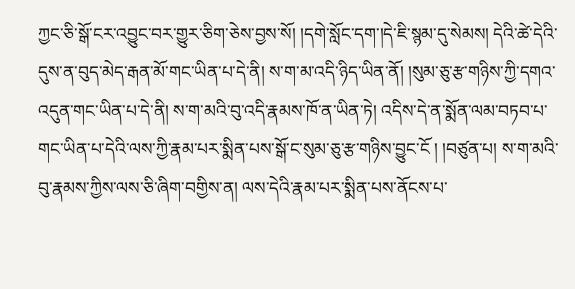ཀྱང་ཅི་སྒོ་ངར་འབྱུང་བར་གྱུར་ཅིག་ཅེས་བྱས་སོ། །དགེ་སློང་དག་།དེ་ཇི་སྙམ་དུ་སེམས། དེའི་ཚེ་དེའི་དུས་ན་བུད་མེད་རྒན་མོ་གང་ཡིན་པ་དེ་ནི། ས་ག་མ་འདི་ཉིད་ཡིན་ནོ། །སུམ་ཅུ་རྩ་གཉིས་ཀྱི་དགའ་འདུན་གང་ཡིན་པ་དེ་ནི། ས་ག་མའི་བུ་འདི་རྣམས་ཁོ་ན་ཡིན་ཏེ། འདིས་དེ་ན་སྨོན་ལམ་བཏབ་པ་གང་ཡིན་པ་དེའི་ལས་ཀྱི་རྣམ་པར་སྨིན་པས་སྒོ་ང་སུམ་ཅུ་རྩ་གཉིས་བྱུང་ངོ ། །བཙུན་པ། ས་ག་མའི་བུ་རྣམས་ཀྱིས་ལས་ཅི་ཞིག་བགྱིས་ན། ལས་དེའི་རྣམ་པར་སྨིན་པས་ནོངས་པ་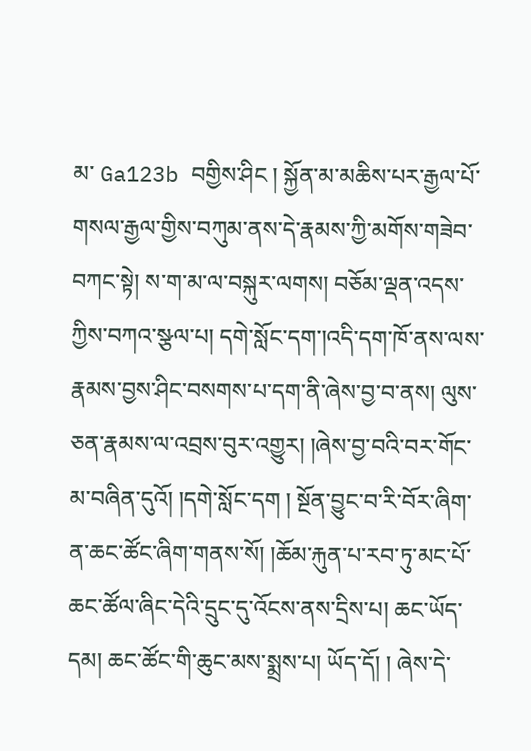མ་ Ga123b བགྱིས་ཤིང ། སྐྱོན་མ་མཆིས་པར་རྒྱལ་པོ་གསལ་རྒྱལ་གྱིས་བཀུམ་ནས་དེ་རྣམས་ཀྱི་མགོས་གཟེབ་བཀང་སྟེ། ས་ག་མ་ལ་བསྐུར་ལགས། བཅོམ་ལྡན་འདས་ཀྱིས་བཀའ་སྩལ་པ། དགེ་སློང་དག་།འདི་དག་ཁོ་ནས་ལས་རྣམས་བྱས་ཤིང་བསགས་པ་དག་ནི་ཞེས་བྱ་བ་ནས། ལུས་ཅན་རྣམས་ལ་འབྲས་བུར་འགྱུར། །ཞེས་བྱ་བའི་བར་གོང་མ་བཞིན་དུའོ། །དགེ་སློང་དག ། སྔོན་བྱུང་བ་རི་བོར་ཞིག་ན་ཆང་ཚོང་ཞིག་གནས་སོ། །ཆོམ་རྐུན་པ་རབ་ཏུ་མང་པོ་ཆང་ཚོལ་ཞིང་དེའི་དྲུང་དུ་འོངས་ནས་དྲིས་པ། ཆང་ཡོད་དམ། ཆང་ཚོང་གི་ཆུང་མས་སྨྲས་པ། ཡོད་དོ། ། ཞེས་དེ་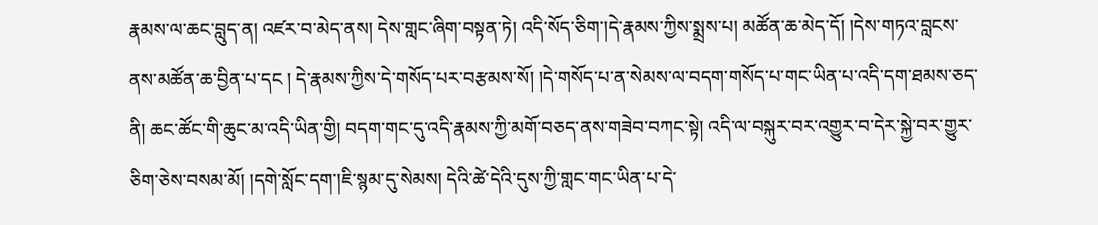རྣམས་ལ་ཆང་བླུད་ན། འཛར་བ་མེད་ནས། དེས་གླང་ཞིག་བསྟན་ཏེ། འདི་སོད་ཅིག་།དེ་རྣམས་ཀྱིས་སྨྲས་པ། མཚོན་ཆ་མེད་དོ། །དེས་གཏའ་བླངས་ནས་མཚོན་ཆ་བྱིན་པ་དང ། དེ་རྣམས་ཀྱིས་དེ་གསོད་པར་བརྩམས་སོ། །དེ་གསོད་པ་ན་སེམས་ལ་བདག་གསོད་པ་གང་ཡིན་པ་འདི་དག་ཐམས་ཅད་ནི། ཆང་ཚོང་གི་ཆུང་མ་འདི་ཡིན་གྱི། བདག་གང་དུ་འདི་རྣམས་ཀྱི་མགོ་བཅད་ནས་གཟེབ་བཀང་སྟེ། འདི་ལ་བསྐུར་བར་འགྱུར་བ་དེར་སྐྱེ་བར་གྱུར་ཅིག་ཅེས་བསམ་མོ། །དགེ་སློང་དག་།ཇི་སྙམ་དུ་སེམས། དེའི་ཚེ་དེའི་དུས་ཀྱི་གླང་གང་ཡིན་པ་དེ་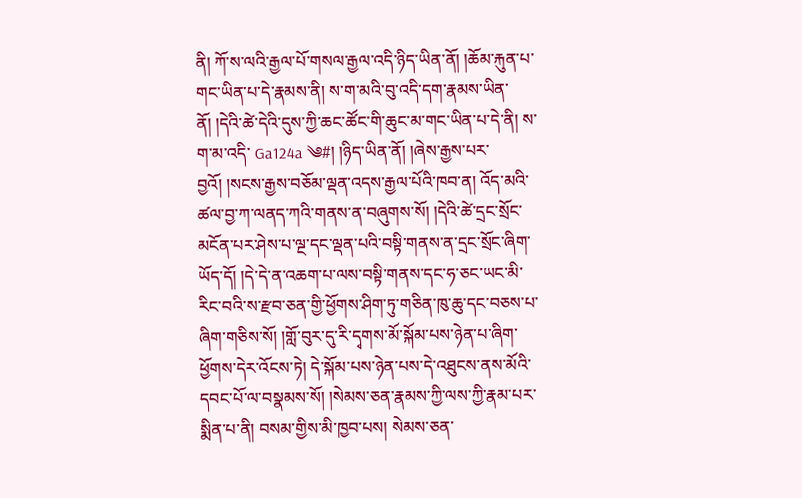ནི། ཀོ་ས་ལའི་རྒྱལ་པོ་གསལ་རྒྱལ་འདི་ཉིད་ཡིན་ནོ། །ཆོམ་རྐུན་པ་གང་ཡིན་པ་དེ་རྣམས་ནི། ས་ག་མའི་བུ་འདི་དག་རྣམས་ཡིན་ནོ། །དེའི་ཚེ་དེའི་དུས་ཀྱི་ཆང་ཚོང་གི་ཆུང་མ་གང་ཡིན་པ་དེ་ནི། ས་ག་མ་འདི་ Ga124a ༄#། །ཉིད་ཡིན་ནོ། །ཞེས་རྒྱས་པར་བྱའོ། །སངས་རྒྱས་བཅོམ་ལྡན་འདས་རྒྱལ་པོའི་ཁབ་ན། འོད་མའི་ཚལ་བྱ་ཀ་ལནད་ཀའི་གནས་ན་བཞུགས་སོ། །དེའི་ཚེ་དྲང་སྲོང་མངོན་པར་ཤེས་པ་ལྔ་དང་ལྡན་པའི་བསྟི་གནས་ན་དྲང་སྲོང་ཞིག་ཡོད་དོ། །དེ་དེ་ན་འཆག་པ་ལས་བསྟི་གནས་དང་ཧ་ཅང་ཡང་མི་རིང་བའི་ས་རྫབ་ཅན་གྱི་ཕྱོགས་ཤིག་ཏུ་གཅིན་ཁུ་ཆུ་དང་བཅས་པ་ཞིག་གཅིས་སོ། །གློ་བུར་དུ་རི་དྭགས་མོ་སྐོམ་པས་ཉེན་པ་ཞིག་ཕྱོགས་དེར་འོངས་ཏེ། དེ་སྐོམ་པས་ཉེན་པས་དེ་འཐུངས་ནས་མོའི་དབང་པོ་ལ་བསྣམས་སོ། །སེམས་ཅན་རྣམས་ཀྱི་ལས་ཀྱི་རྣམ་པར་སྨིན་པ་ནི། བསམ་གྱིས་མི་ཁྱབ་པས། སེམས་ཅན་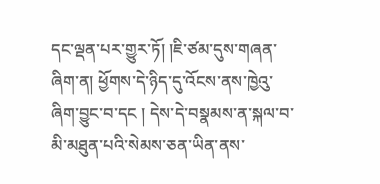དང་ལྡན་པར་གྱུར་ཏོ། །ཇི་ཙམ་དུས་གཞན་ཞིག་ན། ཕྱོགས་དེ་ཉིད་དུ་འོངས་ནས་ཁྱེའུ་ཞིག་བྱུང་བ་དང ། དེས་དེ་བསྣམས་ན་སྐལ་བ་མི་མཐུན་པའི་སེམས་ཅན་ཡིན་ནས་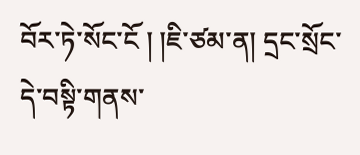བོར་ཏེ་སོང་ངོ ། །ཇི་ཙམ་ན། དྲང་སྲོང་དེ་བསྟི་གནས་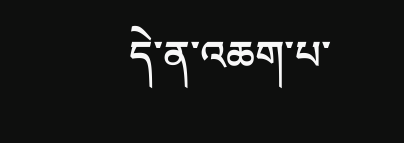དེ་ན་འཆག་པ་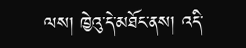ལས། ཁྱེའུ་དེ་མཐོང་ནས། འདི་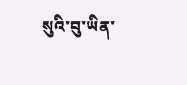སུའི་བུ་ཡིན་